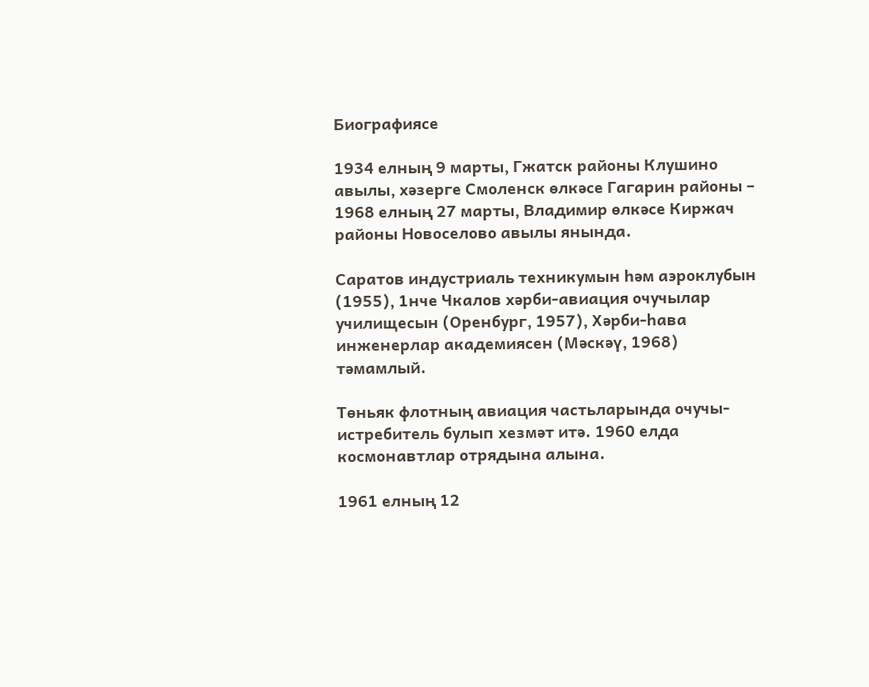Биографиясе

1934 елның 9 марты, Гжатск районы Клушино авылы, хәзерге Смоленск өлкәсе Гагарин районы – 1968 елның 27 марты, Владимир өлкәсе Киржач районы Новоселово авылы янында.

Саратов индустриаль техникумын һәм аэроклубын (1955), 1нче Чкалов хәрби-авиация очучылар училищесын (Оренбург, 1957), Хәрби-һава инженерлар академиясен (Мәскәү, 1968) тәмамлый.

Төньяк флотның авиация частьларында очучы-истребитель булып хезмәт итә. 1960 елда космонавтлар отрядына алына.

1961 елның 12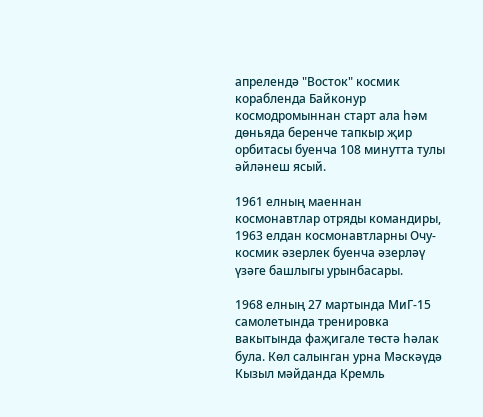апрелендә "Восток" космик корабленда Байконур космодромыннан старт ала һәм дөньяда беренче тапкыр җир орбитасы буенча 108 минутта тулы әйләнеш ясый.

1961 елның маеннан космонавтлар отряды командиры, 1963 елдан космонавтларны Очу-космик әзерлек буенча әзерләү үзәге башлыгы урынбасары.

1968 елның 27 мартында МиГ-15 самолетында тренировка вакытында фаҗигале төстә һәлак була. Көл салынган урна Мәскәүдә Кызыл мәйданда Кремль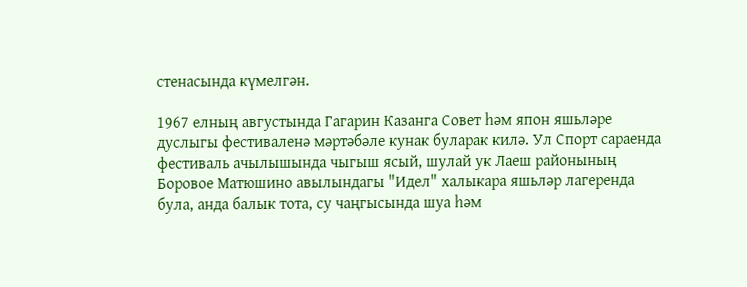стенасында күмелгән.

1967 елның августында Гагарин Казанга Совет һәм япон яшьләре дуслыгы фестиваленә мәртәбәле кунак буларак килә. Ул Спорт сараенда фестиваль ачылышында чыгыш ясый, шулай ук Лаеш районының Боровое Матюшино авылындагы "Идел" халыкара яшьләр лагеренда була, анда балык тота, су чаңгысында шуа һәм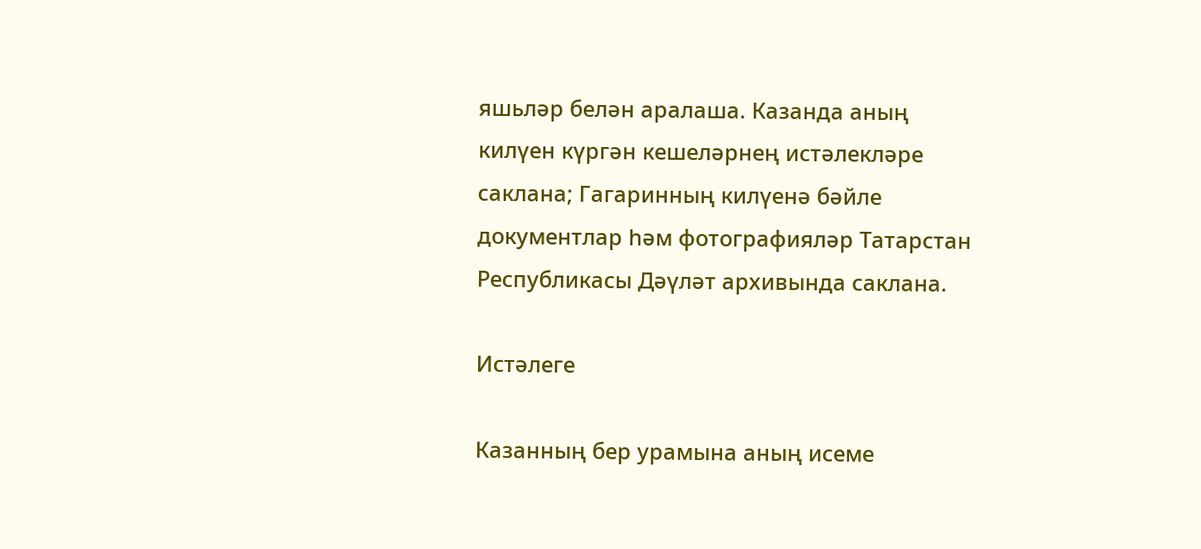яшьләр белән аралаша. Казанда аның килүен күргән кешеләрнең истәлекләре саклана; Гагаринның килүенә бәйле документлар һәм фотографияләр Татарстан Республикасы Дәүләт архивында саклана.

Истәлеге

Казанның бер урамына аның исеме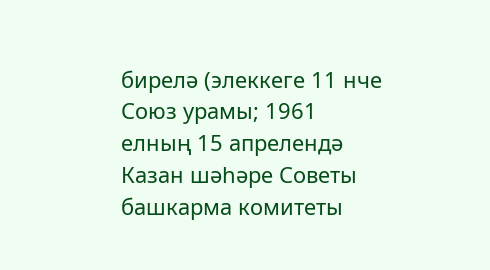бирелә (элеккеге 11 нче Союз урамы; 1961 елның 15 апрелендә Казан шәһәре Советы башкарма комитеты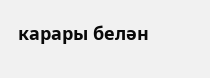карары белән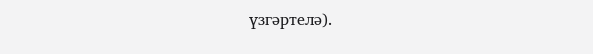үзгәртелә).